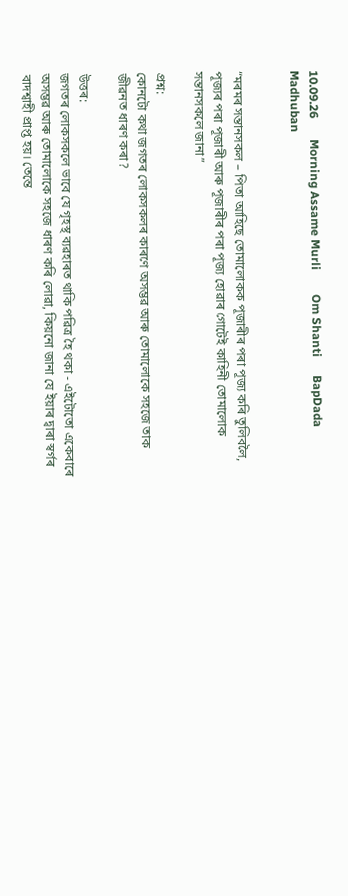10.09.26       Morning Assame Murli        Om Shanti      BapDada       Madhuban


“মৰমৰ সন্তানসকল – পিতা আহিছে তোমালোকক পূজাৰীৰ পৰা পূজ্য কৰি তুলিবলৈ, পূজ্যৰ পৰা পূজাৰী আৰু পূজাৰীৰ পৰা পূজ্য হোৱাৰ গোটেই কাহিনী তোমালোক সন্তানসকলে জানা”

প্ৰশ্ন:
কোনটো কথা জগতৰ লোকসকলৰ কাৰণে অসম্ভৱ আৰু তোমালোকে সহজে তাক জীৱনত ধাৰণ কৰা?

উত্তৰ:
জগতৰ লোকসকলে ভাবে যে গৃহস্থ ব্যৱহাৰত থাকি পৱিত্র হৈ থকা - এইটোতো একেবাৰে অসম্ভৱ আৰু তোমালোকে সহজে ধাৰণ কৰি লোৱা, কিয়নো জানা যে ইয়াৰ দ্বাৰা স্বৰ্গৰ বাদশ্বাহী প্ৰাপ্ত হয়। তেন্তে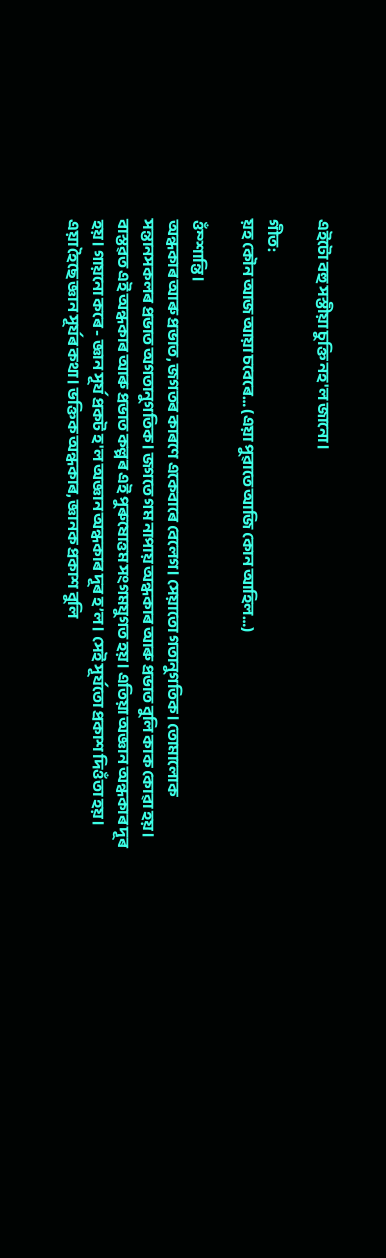এইটো বহু সস্তীয়া চুক্তি নহ'ল জানো।

গীত:
য়হ কৌন আজ আয়া চবেৰে… (এয়া পুৱাতে আজি কোন আহিল…)

ওঁম্শান্তি।
অন্ধকাৰ আৰু প্ৰভাত, জগতৰ কাৰণে একেবাৰে বেলেগ। সেয়াতো গতানুগতিক। তোমালোক সন্তানসকলৰ প্ৰভাত অগতানুগতিক। জগতে গম নাপায় অন্ধকাৰ আৰু প্ৰভাত বুলি কাক কোৱা হয়। বাস্তৱত এই অন্ধকাৰ আৰু প্ৰভাত কল্পৰ এই পুৰুষোত্তম সংগমযুগত হয়। এতিয়া অজ্ঞান অন্ধকাৰ দূৰ হয়। গায়নো কৰে - জ্ঞান সূৰ্য প্ৰকট হ'ল অজ্ঞান অন্ধকাৰ দূৰ হ’ল। সেই সূৰ্যতো প্ৰকাশ দিওঁতা হয়। এয়া হৈছে জ্ঞান সূৰ্যৰ কথা। ভক্তিক অন্ধকাৰ, জ্ঞানক প্ৰকাশ বুলি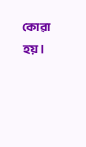কোৱা হয়।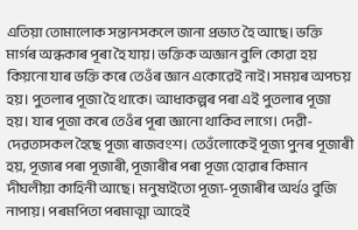এতিয়া তোমালোক সন্তানসকলে জানা প্ৰভাত হৈ আছে। ভক্তি মাৰ্গৰ অন্ধকাৰ পূৰা হৈ যায়। ভক্তিক অজ্ঞান বুলি কোৱা হয় কিয়নো যাৰ ভক্তি কৰে তেওঁৰ জ্ঞান একোৱেই নাই। সময়ৰ অপচয় হয়। পুতলাৰ পূজা হৈ থাকে। আধাকল্পৰ পৰা এই পুতলাৰ পূজা হয়। যাৰ পূজা কৰে তেওঁৰ পূৰা জ্ঞানো থাকিব লাগে। দেৱী-দেৱতাসকল হৈছে পূজ্য ৰাজবংশ। তেওঁলোকেই পূজ্য পুনৰ পূজাৰী হয়, পূজ্যৰ পৰা পূজাৰী, পূজাৰীৰ পৰা পূজ্য হোৱাৰ কিমান দীঘলীয়া কাহিনী আছে। মনুষ্যইতো পূজ্য-পূজাৰীৰ অৰ্থও বুজি নাপায়। পৰমপিতা পৰমাত্মা আহেই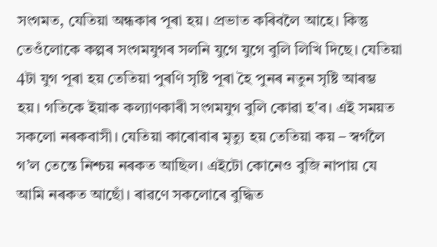সংগমত, যেতিয়া অন্ধকাৰ পূৰা হয়। প্ৰভাত কৰিবলৈ আহে। কিন্তু তেওঁলোকে কল্পৰ সংগমযুগৰ সলনি যুগে যুগে বুলি লিখি দিছে। যেতিয়া 4টা যুগ পূৰা হয় তেতিয়া পুৰণি সৃষ্টি পূৰা হৈ পুনৰ নতুন সৃষ্টি আৰম্ভ হয়। গতিকে ইয়াক কল্যাণকাৰী সংগমযুগ বুলি কোৱা হ'ব। এই সময়ত সকলো নৰকবাসী। যেতিয়া কাৰোবাৰ মৃত্যু হয় তেতিয়া কয় – স্বৰ্গলৈ গ’ল তেন্তে নিশ্চয় নৰকত আছিল। এইটো কোনেও বুজি নাপায় যে আমি নৰকত আছোঁ। ৰাৱণে সকলোৰে বুদ্ধিত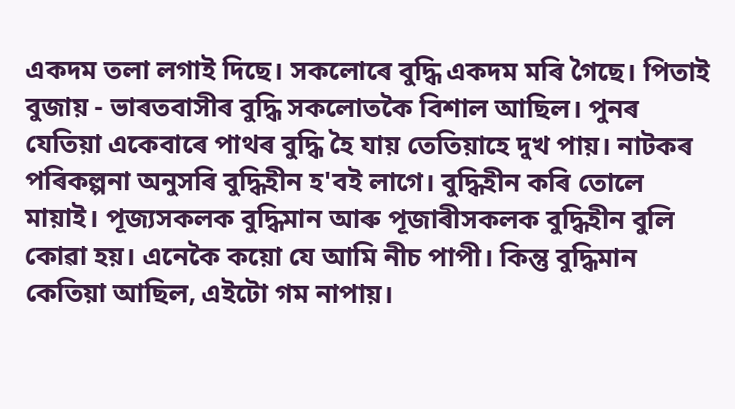একদম তলা লগাই দিছে। সকলোৰে বুদ্ধি একদম মৰি গৈছে। পিতাই বুজায় - ভাৰতবাসীৰ বুদ্ধি সকলোতকৈ বিশাল আছিল। পুনৰ যেতিয়া একেবাৰে পাথৰ বুদ্ধি হৈ যায় তেতিয়াহে দুখ পায়। নাটকৰ পৰিকল্পনা অনুসৰি বুদ্ধিহীন হ'বই লাগে। বুদ্ধিহীন কৰি তোলে মায়াই। পূজ্যসকলক বুদ্ধিমান আৰু পূজাৰীসকলক বুদ্ধিহীন বুলি কোৱা হয়। এনেকৈ কয়ো যে আমি নীচ পাপী। কিন্তু বুদ্ধিমান কেতিয়া আছিল, এইটো গম নাপায়।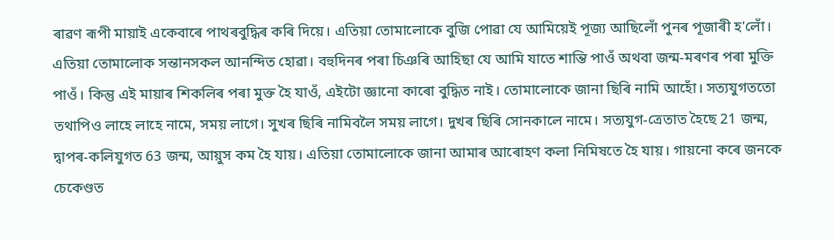ৰাৱণ ৰূপী মায়াই একেবাৰে পাথৰবুদ্ধিৰ কৰি দিয়ে। এতিয়া তোমালোকে বুজি পোৱা যে আমিয়েই পূজ্য আছিলোঁ পুনৰ পূজাৰী হ'লোঁ। এতিয়া তোমালোক সন্তানসকল আনন্দিত হোৱা। বহুদিনৰ পৰা চিঞৰি আহিছা যে আমি যাতে শান্তি পাওঁ অথবা জন্ম-মৰণৰ পৰা মুক্তি পাওঁ। কিন্তু এই মায়াৰ শিকলিৰ পৰা মুক্ত হৈ যাওঁ, এইটো জ্ঞানো কাৰো বুদ্ধিত নাই। তোমালোকে জানা ছিৰি নামি আহোঁ। সত্যযুগততো তথাপিও লাহে লাহে নামে, সময় লাগে। সুখৰ ছিৰি নামিবলৈ সময় লাগে। দুখৰ ছিৰি সোনকালে নামে। সত্যযুগ-ত্ৰেতাত হৈছে 21 জন্ম, দ্বাপৰ-কলিযুগত 63 জন্ম, আয়ুস কম হৈ যায়। এতিয়া তোমালোকে জানা আমাৰ আৰোহণ কলা নিমিষতে হৈ যায়। গায়নো কৰে জনকে চেকেণ্ডত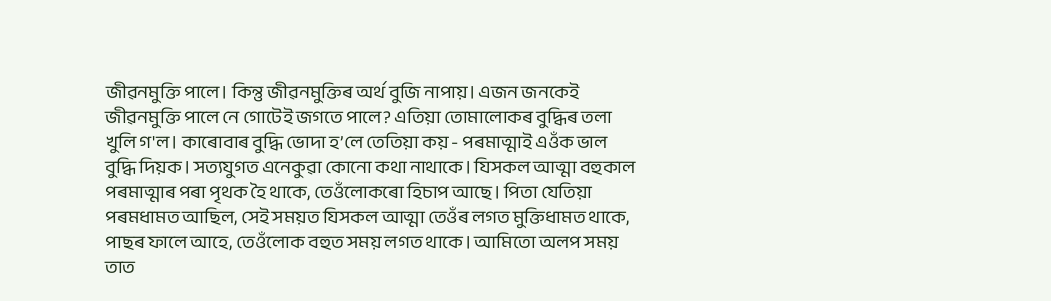জীৱনমুক্তি পালে। কিন্তু জীৱনমুক্তিৰ অৰ্থ বুজি নাপায়। এজন জনকেই জীৱনমুক্তি পালে নে গোটেই জগতে পালে? এতিয়া তোমালোকৰ বুদ্ধিৰ তলা খুলি গ'ল। কাৰোবাৰ বুদ্ধি ভোদা হ’লে তেতিয়া কয় - পৰমাত্মাই এওঁক ভাল বুদ্ধি দিয়ক। সত্যযুগত এনেকুৱা কোনো কথা নাথাকে। যিসকল আত্মা বহুকাল পৰমাত্মাৰ পৰা পৃথক হৈ থাকে, তেওঁলোকৰো হিচাপ আছে। পিতা যেতিয়া পৰমধামত আছিল, সেই সময়ত যিসকল আত্মা তেওঁৰ লগত মুক্তিধামত থাকে, পাছৰ ফালে আহে, তেওঁলোক বহুত সময় লগত থাকে। আমিতো অলপ সময় তাত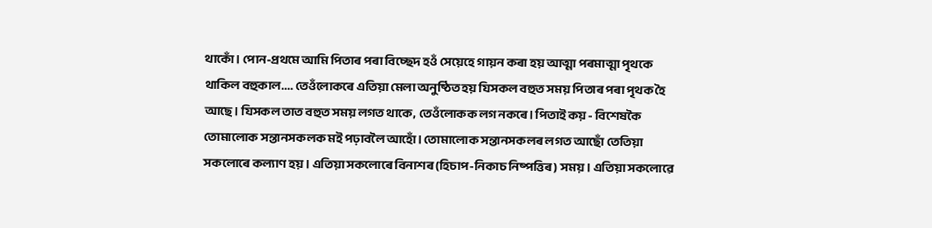থাকোঁ। পোন-প্ৰথমে আমি পিতাৰ পৰা বিচ্ছেদ হওঁ সেয়েহে গায়ন কৰা হয় আত্মা পৰমাত্মা পৃথকে থাকিল বহুকাল.... তেওঁলোকৰে এতিয়া মেলা অনুষ্ঠিত হয় যিসকল বহুত সময় পিতাৰ পৰা পৃথক হৈ আছে। যিসকল তাত বহুত সময় লগত থাকে, তেওঁলোকক লগ নকৰে। পিতাই কয় - বিশেষকৈ তোমালোক সন্তানসকলক মই পঢ়াবলৈ আহোঁ। তোমালোক সন্তানসকলৰ লগত আছোঁ তেতিয়া সকলোৰে কল্যাণ হয়। এতিয়া সকলোৰে বিনাশৰ (হিচাপ-নিকাচ নিষ্পত্তিৰ) সময়। এতিয়া সকলোৱে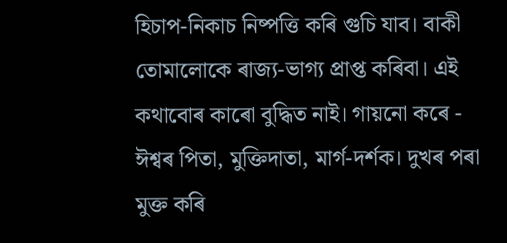হিচাপ-নিকাচ নিষ্পত্তি কৰি গুচি যাব। বাকী তোমালোকে ৰাজ্য-ভাগ্য প্ৰাপ্ত কৰিবা। এই কথাবোৰ কাৰো বুদ্ধিত নাই। গায়নো কৰে - ঈশ্বৰ পিতা, মুক্তিদাতা, মাৰ্গ-দৰ্শক। দুখৰ পৰা মুক্ত কৰি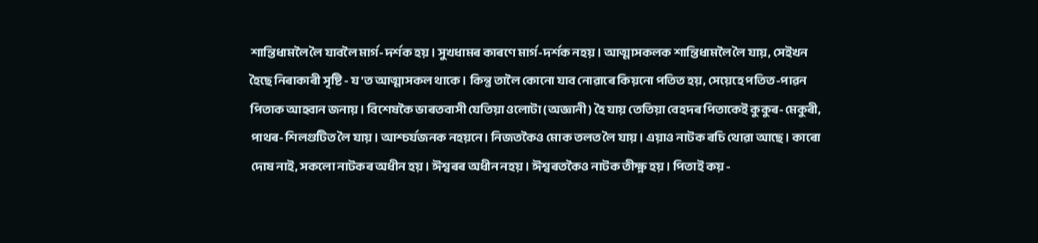শান্তিধামলৈ লৈ যাবলৈ মাৰ্গ-দৰ্শক হয়। সুখধামৰ কাৰণে মাৰ্গ-দৰ্শক নহয়। আত্মাসকলক শান্তিধামলৈ লৈ যায়, সেইখন হৈছে নিৰাকাৰী সৃষ্টি - য'ত আত্মাসকল থাকে। কিন্তু তালৈ কোনো যাব নোৱাৰে কিয়নো পতিত হয়, সেয়েহে পতিত-পাৱন পিতাক আহ্বান জনায়। বিশেষকৈ ভাৰতবাসী যেতিয়া ওলোটা (অজ্ঞানী) হৈ যায় তেতিয়া বেহদৰ পিতাকেই কুকুৰ-মেকুৰী, পাথৰ-শিলগুটিত লৈ যায়। আশ্চৰ্যজনক নহয়নে। নিজতকৈও মোক তলত লৈ যায়। এয়াও নাটক ৰচি থোৱা আছে। কাৰো দোষ নাই, সকলো নাটকৰ অধীন হয়। ঈশ্বৰৰ অধীন নহয়। ঈশ্বৰতকৈও নাটক তীক্ষ্ণ হয়। পিতাই কয় -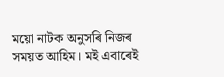ময়ো নাটক অনুসৰি নিজৰ সময়ত আহিম। মই এবাৰেই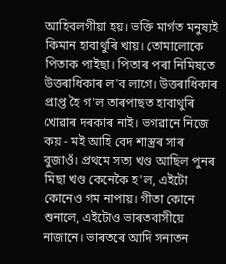আহিবলগীয়া হয়। ভক্তি মাৰ্গত মনুষ্যই কিমান হাবাথুৰি খায়। তোমালোকে পিতাক পাইছা। পিতাৰ পৰা নিমিষতে উত্তৰাধিকাৰ ল'ব লাগে। উত্তৰাধিকাৰ প্ৰাপ্ত হৈ গ'ল তাৰপাছত হাবাথুৰি খোৱাৰ দৰকাৰ নাই। ভগৱানে নিজে কয় - মই আহি বেদ শাস্ত্ৰৰ সাৰ বুজাওঁ। প্ৰথমে সত্য খণ্ড আছিল পুনৰ মিছা খণ্ড কেনেকৈ হ'ল, এইটো কোনেও গম নাপায়। গীতা কোনে শুনালে, এইটোও ভাৰতবাসীয়ে নাজানে। ভাৰতৰে আদি সনাতন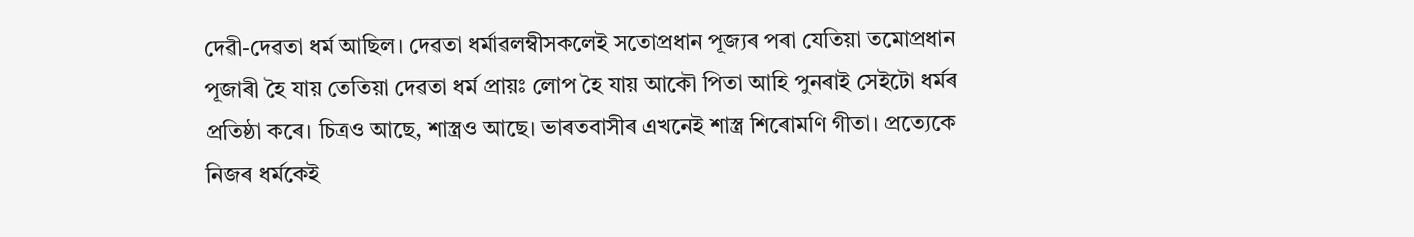দেৱী-দেৱতা ধৰ্ম আছিল। দেৱতা ধৰ্মাৱলম্বীসকলেই সতোপ্ৰধান পূজ্যৰ পৰা যেতিয়া তমোপ্ৰধান পূজাৰী হৈ যায় তেতিয়া দেৱতা ধৰ্ম প্ৰায়ঃ লোপ হৈ যায় আকৌ পিতা আহি পুনৰাই সেইটো ধৰ্মৰ প্ৰতিষ্ঠা কৰে। চিত্ৰও আছে, শাস্ত্ৰও আছে। ভাৰতবাসীৰ এখনেই শাস্ত্ৰ শিৰোমণি গীতা। প্ৰত্যেকে নিজৰ ধৰ্মকেই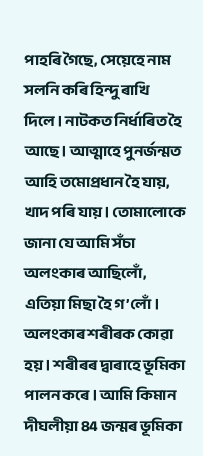পাহৰি গৈছে, সেয়েহে নাম সলনি কৰি হিন্দু ৰাখি দিলে। নাটকত নিৰ্ধাৰিত হৈ আছে। আত্মাহে পুনৰ্জন্মত আহি তমোপ্ৰধান হৈ যায়, খাদ পৰি যায়। তোমালোকে জানা যে আমি সঁচা অলংকাৰ আছিলোঁ, এতিয়া মিছা হৈ গ’লোঁ। অলংকাৰ শৰীৰক কোৱা হয়। শৰীৰৰ দ্বাৰাহে ভূমিকা পালন কৰে। আমি কিমান দীঘলীয়া 84 জন্মৰ ভূমিকা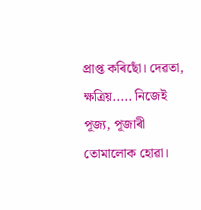প্ৰাপ্ত কৰিছোঁ। দেৱতা, ক্ষত্ৰিয়..... নিজেই পূজ্য, পূজাৰী তোমালোক হোৱা।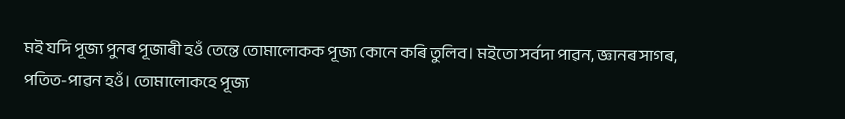মই যদি পূজ্য পুনৰ পূজাৰী হওঁ তেন্তে তোমালোকক পূজ্য কোনে কৰি তুলিব। মইতো সৰ্বদা পাৱন, জ্ঞানৰ সাগৰ, পতিত-পাৱন হওঁ। তোমালোকহে পূজ্য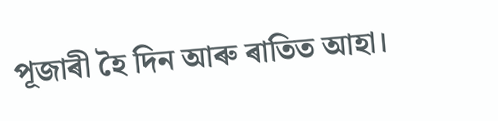পূজাৰী হৈ দিন আৰু ৰাতিত আহা।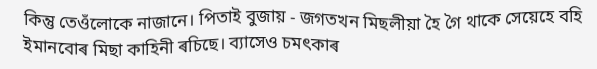কিন্তু তেওঁলোকে নাজানে। পিতাই বুজায় - জগতখন মিছলীয়া হৈ গৈ থাকে সেয়েহে বহি ইমানবোৰ মিছা কাহিনী ৰচিছে। ব্যাসেও চমৎকাৰ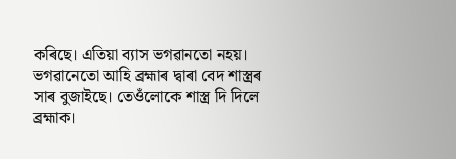কৰিছে। এতিয়া ব্যাস ভগৱানতো নহয়। ভগৱানেতো আহি ব্ৰহ্মাৰ দ্বাৰা বেদ শাস্ত্ৰৰ সাৰ বুজাইছে। তেওঁলোকে শাস্ত্ৰ দি দিলে ব্ৰহ্মাক।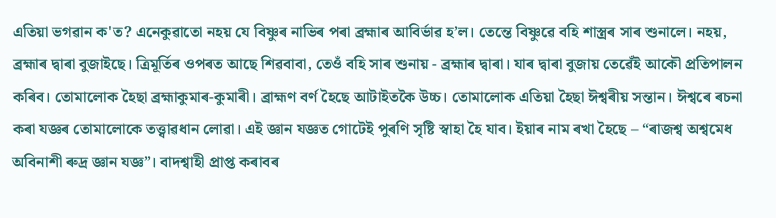এতিয়া ভগৱান ক'ত? এনেকুৱাতো নহয় যে বিষ্ণুৰ নাভিৰ পৰা ব্ৰহ্মাৰ আবিৰ্ভাৱ হ’ল। তেন্তে বিষ্ণুৱে বহি শাস্ত্ৰৰ সাৰ শুনালে। নহয়, ব্ৰহ্মাৰ দ্বাৰা বুজাইছে। ত্ৰিমূৰ্তিৰ ওপৰত আছে শিৱবাবা, তেওঁ বহি সাৰ শুনায় - ব্ৰহ্মাৰ দ্বাৰা। যাৰ দ্বাৰা বুজায় তেৱেঁই আকৌ প্ৰতিপালন কৰিব। তোমালোক হৈছা ব্ৰহ্মাকুমাৰ-কুমাৰী। ব্ৰাহ্মণ বৰ্ণ হৈছে আটাইতকৈ উচ্চ। তোমালোক এতিয়া হৈছা ঈশ্বৰীয় সন্তান। ঈশ্বৰে ৰচনা কৰা যজ্ঞৰ তোমালোকে তত্ত্বাৱধান লোৱা। এই জ্ঞান যজ্ঞত গোটেই পুৰণি সৃষ্টি স্বাহা হৈ যাব। ইয়াৰ নাম ৰখা হৈছে – “ৰাজশ্ব অশ্বমেধ অবিনাশী ৰুদ্ৰ জ্ঞান যজ্ঞ”। বাদশ্বাহী প্ৰাপ্ত কৰাবৰ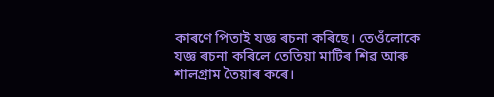কাৰণে পিতাই যজ্ঞ ৰচনা কৰিছে। তেওঁলোকে যজ্ঞ ৰচনা কৰিলে তেতিয়া মাটিৰ শিৱ আৰু শালগ্ৰাম তৈয়াৰ কৰে।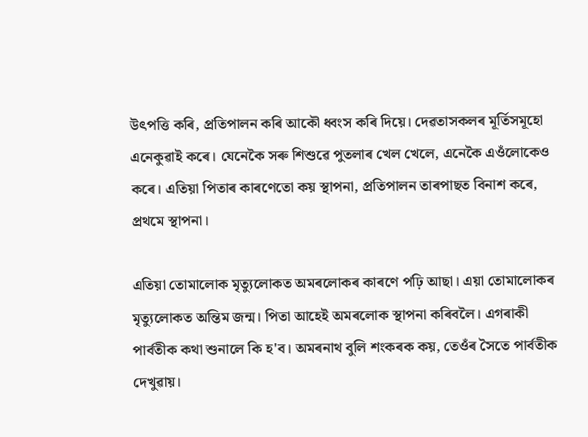উৎপত্তি কৰি, প্ৰতিপালন কৰি আকৌ ধ্বংস কৰি দিয়ে। দেৱতাসকলৰ মূৰ্তিসমূহো এনেকুৱাই কৰে। যেনেকৈ সৰু শিশুৱে পুতলাৰ খেল খেলে, এনেকৈ এওঁলোকেও কৰে। এতিয়া পিতাৰ কাৰণেতো কয় স্থাপনা, প্ৰতিপালন তাৰপাছত বিনাশ কৰে, প্ৰথমে স্থাপনা।

এতিয়া তোমালোক মৃত্যুলোকত অমৰলোকৰ কাৰণে পঢ়ি আছা। এয়া তোমালোকৰ মৃত্যুলোকত অন্তিম জন্ম। পিতা আহেই অমৰলোক স্থাপনা কৰিবলৈ। এগৰাকী পাৰ্বতীক কথা শুনালে কি হ'ব। অমৰনাথ বুলি শংকৰক কয়, তেওঁৰ সৈতে পাৰ্বতীক দেখুৱায়।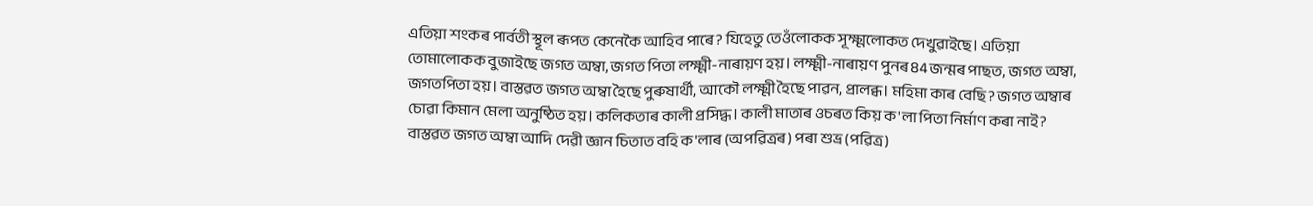এতিয়া শংকৰ পাৰ্বতী স্থূল ৰূপত কেনেকৈ আহিব পাৰে? যিহেতু তেওঁলোকক সূক্ষ্মলোকত দেখুৱাইছে। এতিয়া তোমালোকক বুজাইছে জগত অম্বা, জগত পিতা লক্ষ্মী-নাৰায়ণ হয়। লক্ষ্মী-নাৰায়ণ পুনৰ 84 জন্মৰ পাছত, জগত অম্বা, জগতপিতা হয়। বাস্তৱত জগত অম্বা হৈছে পুৰুষাৰ্থী, আকৌ লক্ষ্মী হৈছে পাৱন, প্ৰালব্ধ। মহিমা কাৰ বেছি? জগত অম্বাৰ চোৱা কিমান মেলা অনুষ্ঠিত হয়। কলিকতাৰ কালী প্ৰসিদ্ধ। কালী মাতাৰ ওচৰত কিয় ক'লা পিতা নিৰ্মাণ কৰা নাই? বাস্তৱত জগত অম্বা আদি দেৱী জ্ঞান চিতাত বহি ক'লাৰ (অপৱিত্ৰৰ) পৰা শুভ্ৰ (পৱিত্ৰ)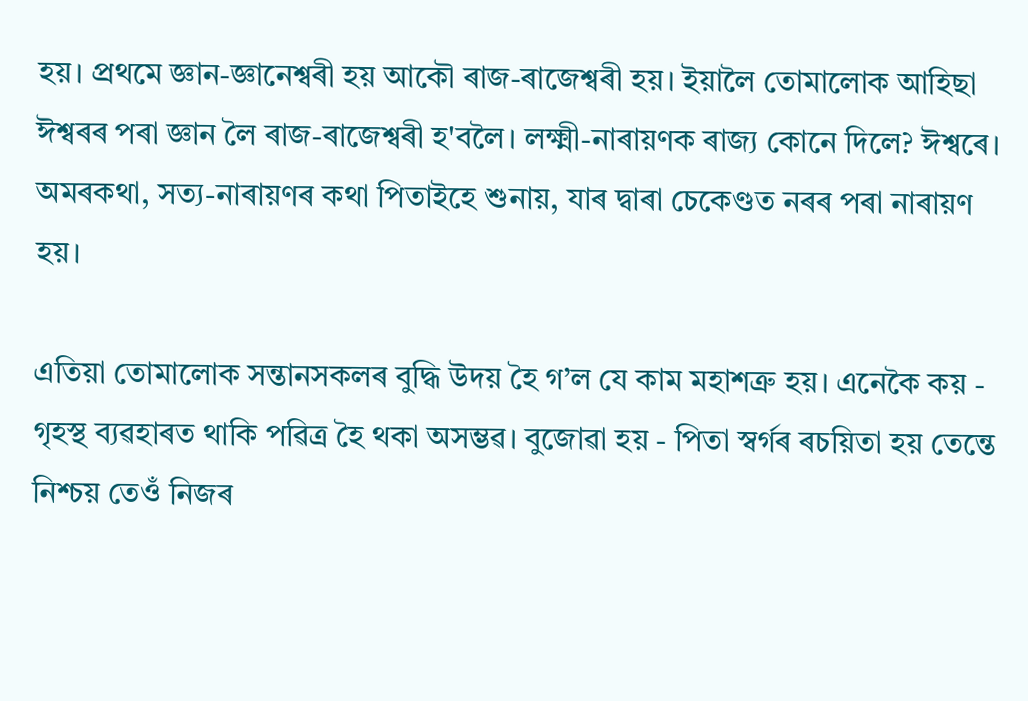হয়। প্ৰথমে জ্ঞান-জ্ঞানেশ্বৰী হয় আকৌ ৰাজ-ৰাজেশ্বৰী হয়। ইয়ালৈ তোমালোক আহিছা ঈশ্বৰৰ পৰা জ্ঞান লৈ ৰাজ-ৰাজেশ্বৰী হ'বলৈ। লক্ষ্মী-নাৰায়ণক ৰাজ্য কোনে দিলে? ঈশ্বৰে। অমৰকথা, সত্য-নাৰায়ণৰ কথা পিতাইহে শুনায়, যাৰ দ্বাৰা চেকেণ্ডত নৰৰ পৰা নাৰায়ণ হয়।

এতিয়া তোমালোক সন্তানসকলৰ বুদ্ধি উদয় হৈ গ’ল যে কাম মহাশত্ৰু হয়। এনেকৈ কয় - গৃহস্থ ব্যৱহাৰত থাকি পৱিত্ৰ হৈ থকা অসম্ভৱ। বুজোৱা হয় - পিতা স্বৰ্গৰ ৰচয়িতা হয় তেন্তে নিশ্চয় তেওঁ নিজৰ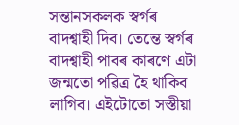সন্তানসকলক স্বৰ্গৰ বাদশ্বাহী দিব। তেন্তে স্বৰ্গৰ বাদশ্বাহী পাবৰ কাৰণে এটা জন্মতো পৱিত্র হৈ থাকিব লাগিব। এইটোতো সস্তীয়া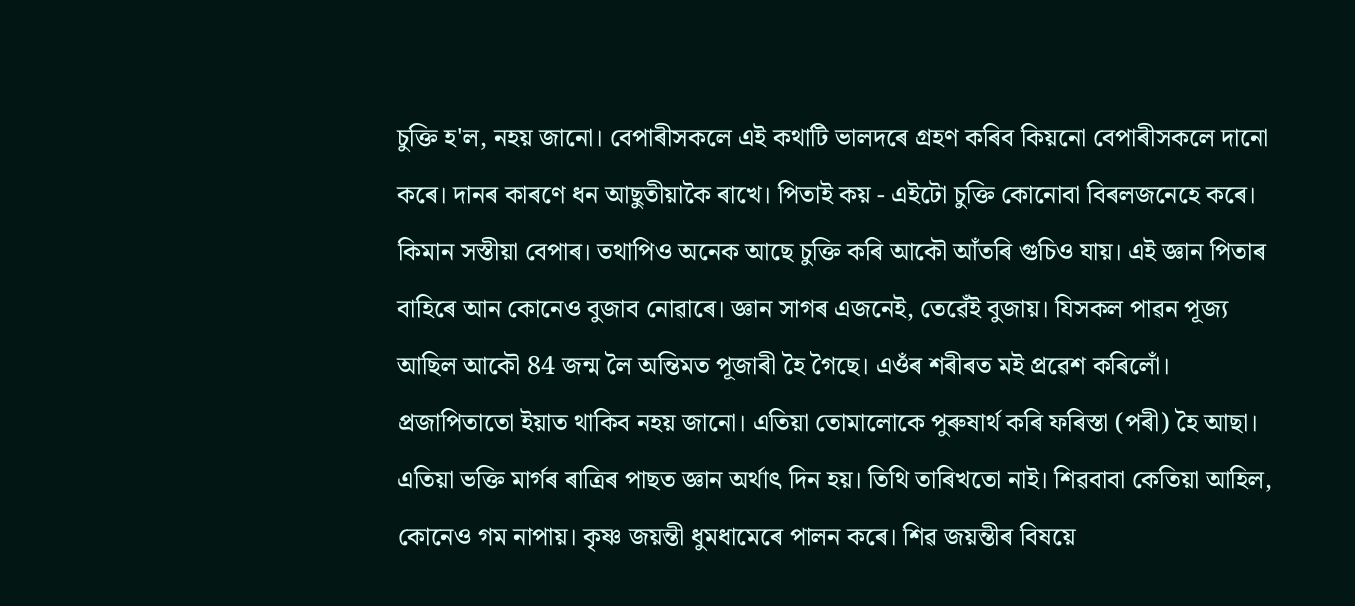চুক্তি হ'ল, নহয় জানো। বেপাৰীসকলে এই কথাটি ভালদৰে গ্ৰহণ কৰিব কিয়নো বেপাৰীসকলে দানো কৰে। দানৰ কাৰণে ধন আছুতীয়াকৈ ৰাখে। পিতাই কয় - এইটো চুক্তি কোনোবা বিৰলজনেহে কৰে। কিমান সস্তীয়া বেপাৰ। তথাপিও অনেক আছে চুক্তি কৰি আকৌ আঁতৰি গুচিও যায়। এই জ্ঞান পিতাৰ বাহিৰে আন কোনেও বুজাব নোৱাৰে। জ্ঞান সাগৰ এজনেই, তেৱেঁই বুজায়। যিসকল পাৱন পূজ্য আছিল আকৌ 84 জন্ম লৈ অন্তিমত পূজাৰী হৈ গৈছে। এওঁৰ শৰীৰত মই প্ৰৱেশ কৰিলোঁ। প্ৰজাপিতাতো ইয়াত থাকিব নহয় জানো। এতিয়া তোমালোকে পুৰুষাৰ্থ কৰি ফৰিস্তা (পৰী) হৈ আছা। এতিয়া ভক্তি মাৰ্গৰ ৰাত্ৰিৰ পাছত জ্ঞান অৰ্থাৎ দিন হয়। তিথি তাৰিখতো নাই। শিৱবাবা কেতিয়া আহিল, কোনেও গম নাপায়। কৃষ্ণ জয়ন্তী ধুমধামেৰে পালন কৰে। শিৱ জয়ন্তীৰ বিষয়ে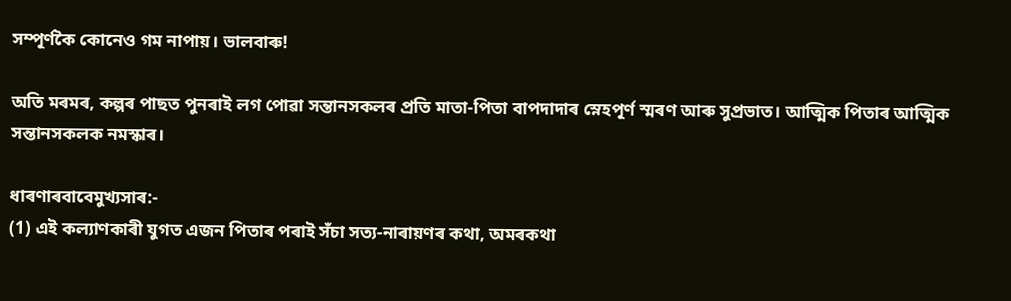সম্পূৰ্ণকৈ কোনেও গম নাপায়। ভালবাৰু!

অতি মৰমৰ, কল্পৰ পাছত পুনৰাই লগ পোৱা সন্তানসকলৰ প্ৰতি মাতা-পিতা বাপদাদাৰ স্নেহপূৰ্ণ স্মৰণ আৰু সুপ্ৰভাত। আত্মিক পিতাৰ আত্মিক সন্তানসকলক নমস্কাৰ।

ধাৰণাৰবাবেমুখ্যসাৰ:-
(1) এই কল্যাণকাৰী যুগত এজন পিতাৰ পৰাই সঁচা সত্য-নাৰায়ণৰ কথা, অমৰকথা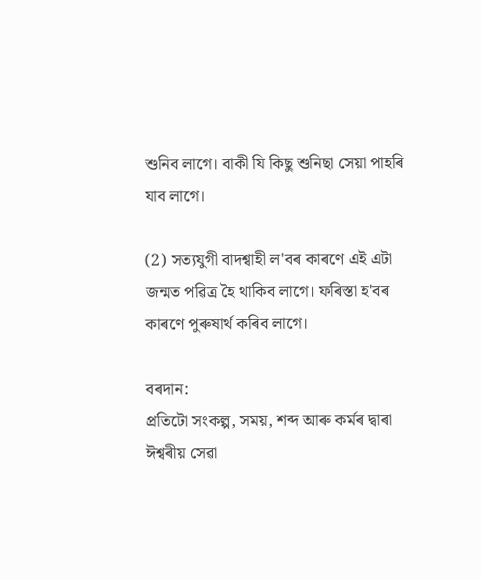শুনিব লাগে। বাকী যি কিছু শুনিছা সেয়া পাহৰি যাব লাগে।

(2) সত্যযুগী বাদশ্বাহী ল'বৰ কাৰণে এই এটা জন্মত পৱিত্ৰ হৈ থাকিব লাগে। ফৰিস্তা হ'বৰ কাৰণে পুৰুষাৰ্থ কৰিব লাগে।

বৰদান:
প্ৰতিটো সংকল্প, সময়, শব্দ আৰু কৰ্মৰ দ্বাৰা ঈশ্বৰীয় সেৱা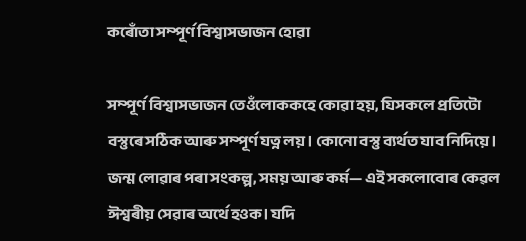কৰোঁতা সম্পূৰ্ণ বিশ্বাসভাজন হোৱা

সম্পূৰ্ণ বিশ্বাসভাজন তেওঁলোককহে কোৱা হয়, যিসকলে প্ৰতিটো বস্তুৰে সঠিক আৰু সম্পূৰ্ণ যত্ন লয়। কোনো বস্তু ব্যৰ্থত যাব নিদিয়ে। জন্ম লোৱাৰ পৰা সংকল্প, সময় আৰু কৰ্ম— এই সকলোবোৰ কেৱল ঈশ্বৰীয় সেৱাৰ অৰ্থে হওক। যদি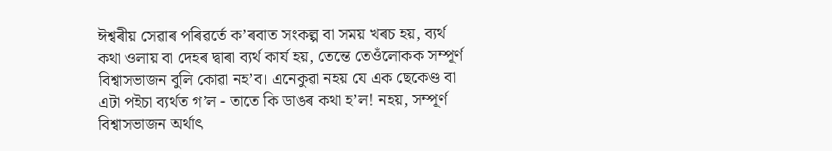ঈশ্বৰীয় সেৱাৰ পৰিৱৰ্তে ক’ৰবাত সংকল্প বা সময় খৰচ হয়, ব্যৰ্থ কথা ওলায় বা দেহৰ দ্বাৰা ব্যৰ্থ কাৰ্য হয়, তেন্তে তেওঁলোকক সম্পূৰ্ণ বিশ্বাসভাজন বুলি কোৱা নহ’ব। এনেকুৱা নহয় যে এক ছেকেণ্ড বা এটা পইচা ব্যৰ্থত গ’ল - তাতে কি ডাঙৰ কথা হ’ল! নহয়, সম্পূৰ্ণ বিশ্বাসভাজন অৰ্থাৎ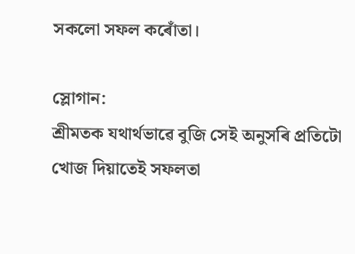সকলো সফল কৰোঁতা।

স্লোগান:
শ্ৰীমতক যথাৰ্থভাৱে বুজি সেই অনুসৰি প্ৰতিটো খোজ দিয়াতেই সফলতা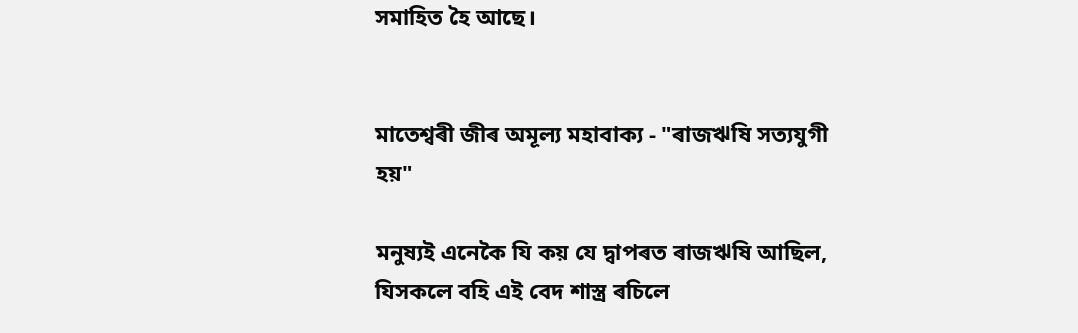সমাহিত হৈ আছে।


মাতেশ্বৰী জীৰ অমূল্য মহাবাক্য - "ৰাজঋষি সত্যযুগী হয়"

মনুষ্যই এনেকৈ যি কয় যে দ্বাপৰত ৰাজঋষি আছিল, যিসকলে বহি এই বেদ শাস্ত্ৰ ৰচিলে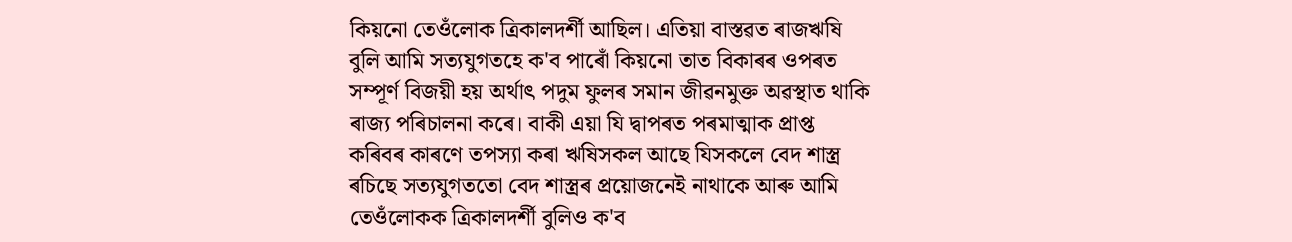কিয়নো তেওঁলোক ত্ৰিকালদৰ্শী আছিল। এতিয়া বাস্তৱত ৰাজঋষি বুলি আমি সত্যযুগতহে ক'ব পাৰোঁ কিয়নো তাত বিকাৰৰ ওপৰত সম্পূৰ্ণ বিজয়ী হয় অৰ্থাৎ পদুম ফুলৰ সমান জীৱনমুক্ত অৱস্থাত থাকি ৰাজ্য পৰিচালনা কৰে। বাকী এয়া যি দ্বাপৰত পৰমাত্মাক প্ৰাপ্ত কৰিবৰ কাৰণে তপস্যা কৰা ঋষিসকল আছে যিসকলে বেদ শাস্ত্ৰ ৰচিছে সত্যযুগততো বেদ শাস্ত্ৰৰ প্ৰয়োজনেই নাথাকে আৰু আমি তেওঁলোকক ত্ৰিকালদৰ্শী বুলিও ক'ব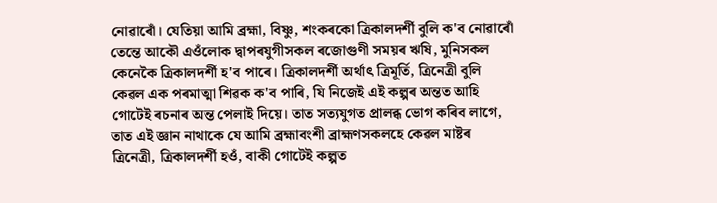নোৱাৰোঁ। যেতিয়া আমি ব্ৰহ্মা, বিষ্ণু, শংকৰকো ত্ৰিকালদৰ্শী বুলি ক'ব নোৱাৰোঁ তেন্তে আকৌ এওঁলোক দ্বাপৰযুগীসকল ৰজোগুণী সময়ৰ ঋষি, মুনিসকল কেনেকৈ ত্ৰিকালদৰ্শী হ'ব পাৰে। ত্ৰিকালদৰ্শী অৰ্থাৎ ত্ৰিমূৰ্তি, ত্ৰিনেত্ৰী বুলি কেৱল এক পৰমাত্মা শিৱক ক'ব পাৰি, যি নিজেই এই কল্পৰ অন্তত আহি গোটেই ৰচনাৰ অন্ত পেলাই দিয়ে। তাত সত্যযুগত প্ৰালব্ধ ভোগ কৰিব লাগে, তাত এই জ্ঞান নাথাকে যে আমি ব্ৰহ্মাবংশী ব্ৰাহ্মণসকলহে কেৱল মাষ্টৰ ত্ৰিনেত্ৰী, ত্ৰিকালদৰ্শী হওঁ, বাকী গোটেই কল্পত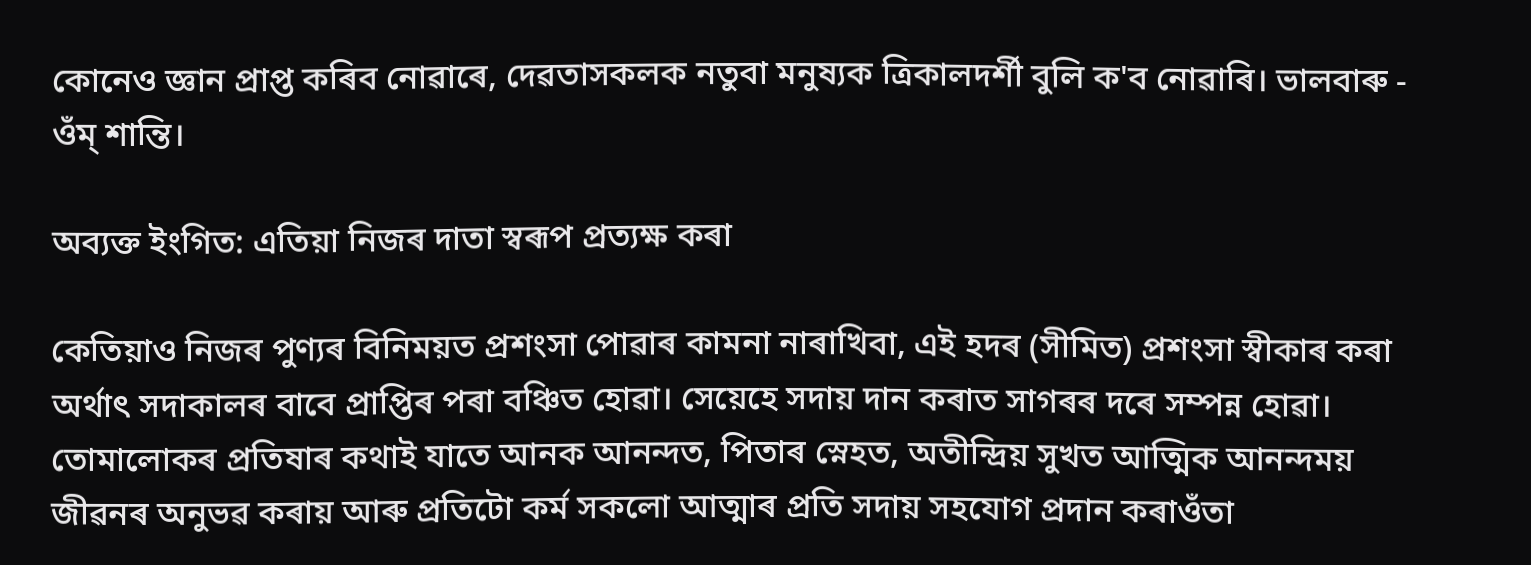কোনেও জ্ঞান প্ৰাপ্ত কৰিব নোৱাৰে, দেৱতাসকলক নতুবা মনুষ্যক ত্ৰিকালদৰ্শী বুলি ক'ব নোৱাৰি। ভালবাৰু - ওঁম্ শান্তি।

অব্যক্ত ইংগিত: এতিয়া নিজৰ দাতা স্বৰূপ প্ৰত্যক্ষ কৰা

কেতিয়াও নিজৰ পুণ্যৰ বিনিময়ত প্ৰশংসা পোৱাৰ কামনা নাৰাখিবা, এই হদৰ (সীমিত) প্ৰশংসা স্বীকাৰ কৰা অৰ্থাৎ সদাকালৰ বাবে প্ৰাপ্তিৰ পৰা বঞ্চিত হোৱা। সেয়েহে সদায় দান কৰাত সাগৰৰ দৰে সম্পন্ন হোৱা। তোমালোকৰ প্ৰতিষাৰ কথাই যাতে আনক আনন্দত, পিতাৰ স্নেহত, অতীন্দ্ৰিয় সুখত আত্মিক আনন্দময় জীৱনৰ অনুভৱ কৰায় আৰু প্ৰতিটো কৰ্ম সকলো আত্মাৰ প্ৰতি সদায় সহযোগ প্ৰদান কৰাওঁতা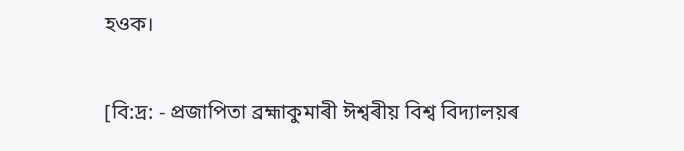হওক।

[বি:দ্ৰ: - প্ৰজাপিতা ব্ৰহ্মাকুমাৰী ঈশ্বৰীয় বিশ্ব বিদ্যালয়ৰ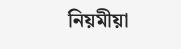নিয়মীয়া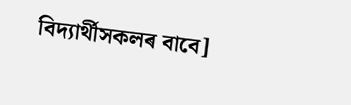বিদ্যাৰ্থীসকলৰ বাবে]